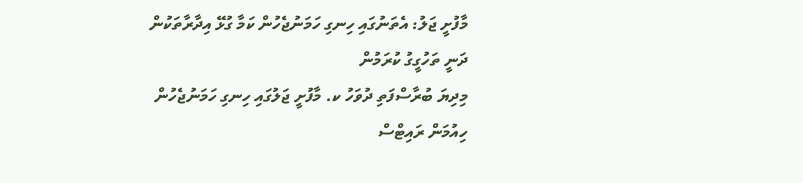މާފުށީ ޖަލު: އެތަނުގައި ހިނގި ހަމަނުޖެހުން ކަމާ ގުޅޭ އިދާރާތަކުން ދަނީ ތަހުގީގު ކުރަމުން
މިދިޔަ ބުރާސްފަތި ދުވަހު ކ. މާފުށީ ޖަލުގައި ހިނގި ހަމަނުޖެހުން ހިއުމަން ރައިޓްސް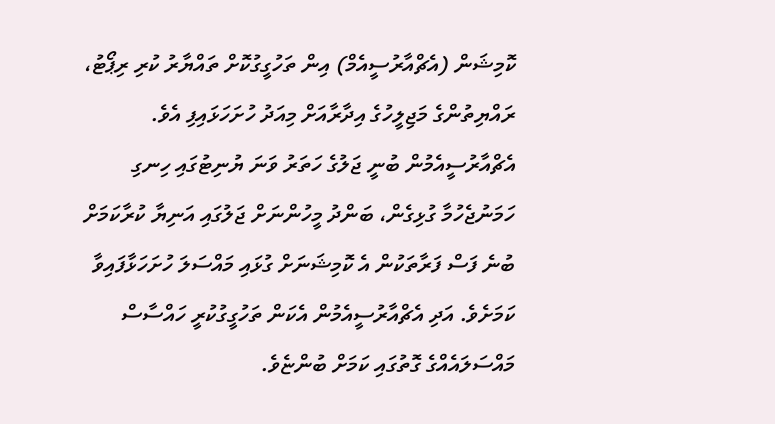ކޮމިޝަން (އެޗްއާރުސީއެމް) އިން ތަހުގީގުކޮށް ތައްޔާރު ކުރި ރިޕޯޓު، ރައްޔިތުންގެ މަޖިލީހުގެ އިދާރާއަށް މިއަދު ހުށަހަޅައިފި އެވެ.
އެޗްއާރުސީއެމުން ބުނީ ޖަލުގެ ހަތަރު ވަނަ ޔުނިޓުގައި ހިނގި ހަމަނުޖެހުމާ ގުޅިގެން، ބަންދު މީހުންނަށް ޖަލުގައި އަނިޔާ ކުރާކަމަށް ބުނެ ފަސް ފަރާތަކުން އެ ކޮމިޝަނަށް ގުޅައި މައްސަލަ ހުށަހަޅާފައިވާ ކަމަށެވެ. އަދި އެޗްއާރުސީއެމުން އެކަން ތަހުގީގުކުރީ ހައްސާސް މައްސަލައެއްގެ ގޮތުގައި ކަމަށް ބުންޏެވެ.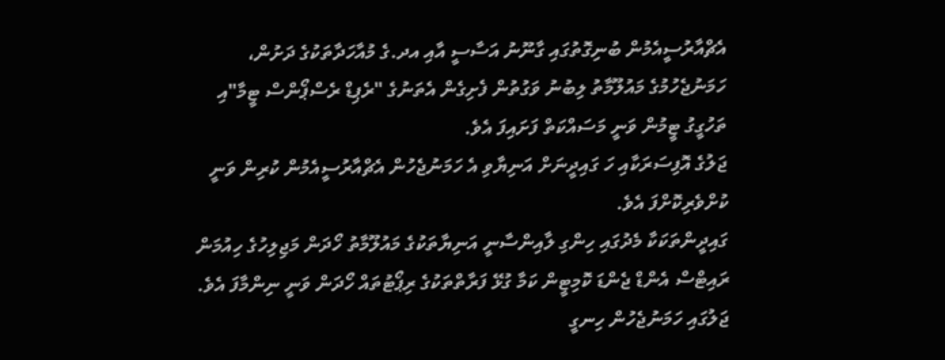އެޗްއާރުސީއެމުން ބުނިގޮތުގައި ގާނޫނު އަސާސީ އާއި އދ.ގެ މުއާހަދާތަކުގެ ދަށުން، ހަމަނުޖެހުމުގެ މައުލޫމާތު ލިބުނު ވަގުތުން ފެށިގެން އެތަނުގެ "ރެޕިޑް ރެސްޕޯންސް ޓީމާ"އި ތަހުގީގު ޓީމުން ވަނީ މަސައްކަތް ފަށައިފަ އެވެ.
ޖަލުގެ އޮފިސަރަކާއި ހަ ގައިދީނަށް އަނިޔާވި އެ ހަމަނުޖެހުން އެޗްއާރުސީއެމުން ކުރިން ވަނީ ކުށްވެރިކޮށްފަ އެވެ.
ގައިދީންތަކަކާ މެދުގައި ހިންގި ލާއިންސާނީ އަނިޔާތަކުގެ މައުލޫމާތު ހޯދަން މަޖިލިހުގެ ހިއުމަން ރައިޓްސް އެންޑް ޖެންޑަ ކޮމިޓީން ކަމާ ގުޅޭ ފަރާތްތަކުގެ ރިޕޯޓުތައް ހޯދަން ވަނީ ނިންމާފަ އެވެ.
ޖަލުގައި ހަމަނުޖެހުން ހިނގީ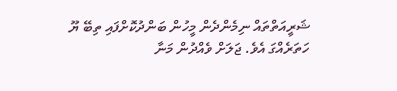ޝަރީއަތްތައް ނިމެންދެން މީހުން ބަންދުކޮށްފައި ތިބޭ ޔޫ ހަތަރެއްގަ އެވެ. ޖަލަށް ވެއްދުން މަނާ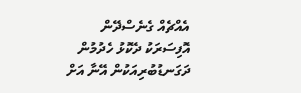އެއްޗެއް ގެނެސްދޭން އޮފިސަރަކު ދެކޮޅު ހެދުމުން ދަގަނޑުބުރިއަކުން އޭނާ އަށް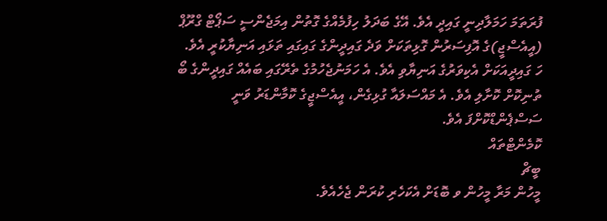ފުރަތަމަ ހަމަލާދިނީ ގައިދީ އެވެ. އޭގެ ބަދަލު ހިފުމެއްގެ ގޮތުން އިމަޖެންސީ ސަޕޯޓް ގްރޫޕް (އީއެސްޖީ)ގެ އޮފިސަރުން ގޮޅިތަކަށް ވަދެ ގައިދީންގެ ގައިގައި ތަޅައި އަނިޔާކުރީ އެވެ. ހަ ގައިދީއަކަށް އެކިވަރުގެ އަނިޔާވި އެވެ. އެ ހަމަނުޖެހުމުގެ ތެރޭގައި ބައެއް ގައިދީންގެ ބޯ ތުނިކޮށް ކޮށާލި އެވެ. އެ މައްސަލައާ ގުޅިގެން، އީއެސްޖީގެ ކޮމާންޑަރު ވަނީ ސަސްޕެންޑްކޮށްފަ އެވެ.
ކޮމެންޓްތައް
ބީޗް
މީހުން މަރާ މީހުން ވ ބޮޑަށް އެކަހެރި ކުރަން ޖެހެއެވެ.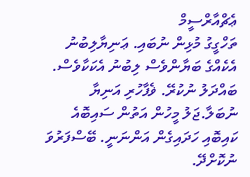ޢެޗްއާރްސީމް
ތަހްގީގު މުޅިން ނުބައި. ޢަނިޔާލިބުނު އެކެއްގެ ބަޔާންވެސް ލިބުނު އެކަކާވެސް. ބައްދަލު ނުކުރޭ. ޥެފާހުރި އަނިޔާ ނުބަލާ.ޖަލު މީހުން އަތުން ސައިބޮއެ ކައިބޮއި ހަދައިގެން އަންނަނީ. ބޭސްފަރުވަ ނުކޮށްދޭ.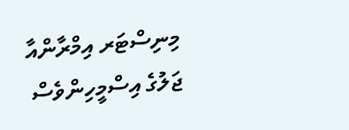މިނިސްޓަރ އިމްރާންއާ ޖަލުގެ އިސްމީހިންވެސް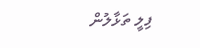ފިލީ ތަޅާލުން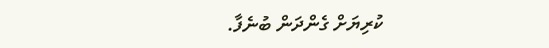ކުރިޔަށް ގެންދަން ބުނެފާ.